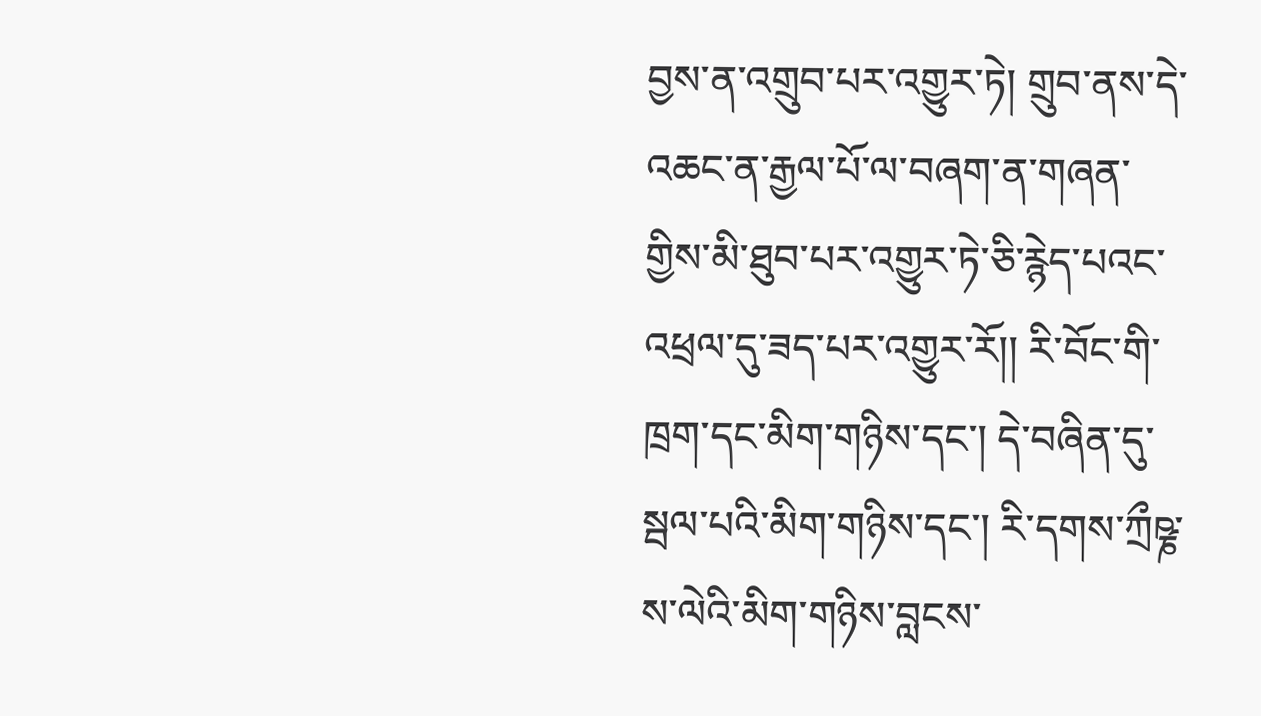བྱས་ན་འགྲུབ་པར་འགྱུར་ཏེ། གྲུབ་ནས་དེ་འཆང་ན་རྒྱལ་པོ་ལ་བཞག་ན་གཞན་གྱིས་མི་ཐུབ་པར་འགྱུར་ཏེ་ཅི་རྙེད་པའང་འཕྲལ་དུ་ཟད་པར་འགྱུར་རོ།། རི་བོང་གི་ཁྲག་དང་མིག་གཉིས་དང་། དེ་བཞིན་དུ་སྦལ་པའི་མིག་གཉིས་དང་། རི་དགས་ཀྲྀཥྞ་ས་ལེའི་མིག་གཉིས་བླངས་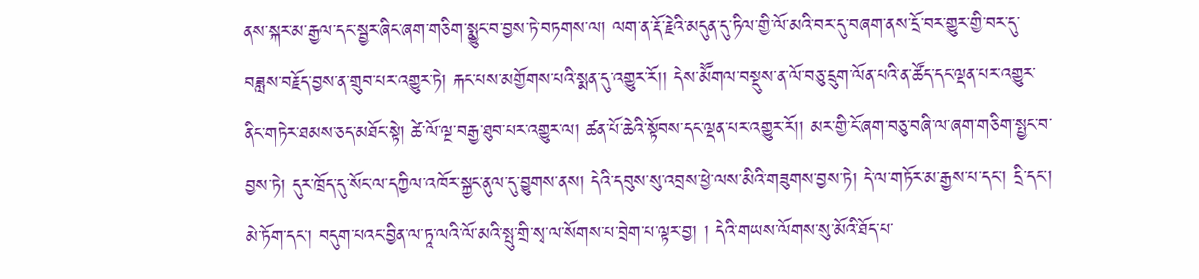ནས་སྐར་མ་རྒྱལ་དང་སྦྱར་ཞིང་ཞག་གཅིག་སྨྱུང་བ་བྱས་ཏེ་བཏགས་ལ། ལག་ན་རྡོ་རྗེའི་མདུན་དུ་ཏིལ་གྱི་ལོ་མའི་བར་དུ་བཞག་ནས་དྲོ་བར་གྱུར་གྱི་བར་དུ་བཟླས་བརྗོད་བྱས་ན་གྲུབ་པར་འགྱུར་ཏེ། རྐང་པས་མགྱོགས་པའི་སྨན་དུ་འགྱུར་རོ།། དེས་མཽགལ་བསྡུས་ན་ལོ་བཅུ་དྲུག་ལོན་པའི་ན་ཚོད་དང་ལྡན་པར་འགྱུར་ནིང་གཏེར་ཐམས་ཅད་མཐོང་སྟེ། ཚེ་ལོ་ལྔ་བརྒྱ་ཐུབ་པར་འགྱུར་ལ། ཚན་པོ་ཆེའི་སྟོབས་དང་ལྡན་པར་འགྱུར་རོ།། མར་གྱི་ངོ་ཞག་བཅུ་བཞི་ལ་ཞག་གཅིག་སྤྱང་བ་བྱས་ཏེ། དུར་ཁྲོད་དུ་སོང་ལ་དཀྱིལ་འཁོར་སྐྱང་ནུལ་དུ་བྱུགས་ནས། དེའི་དབུས་སུ་འབྲས་ཕྱེ་ལས་མིའི་གཟུགས་བྱས་ཏེ། དེ་ལ་གཏོར་མ་རྒྱས་པ་དང་། དྲི་དང་། མེ་ཏོག་དང་། བདུག་པའང་བྱིན་ལ་ཏཱ་ལའི་ལོ་མའི་སྤུ་གྲི་སྭ་ལ་སོགས་པ་བྲེག་པ་ལྟར་བྱ། ། དེའི་གཡས་ལོགས་སུ་མོའི་ཐོད་པ་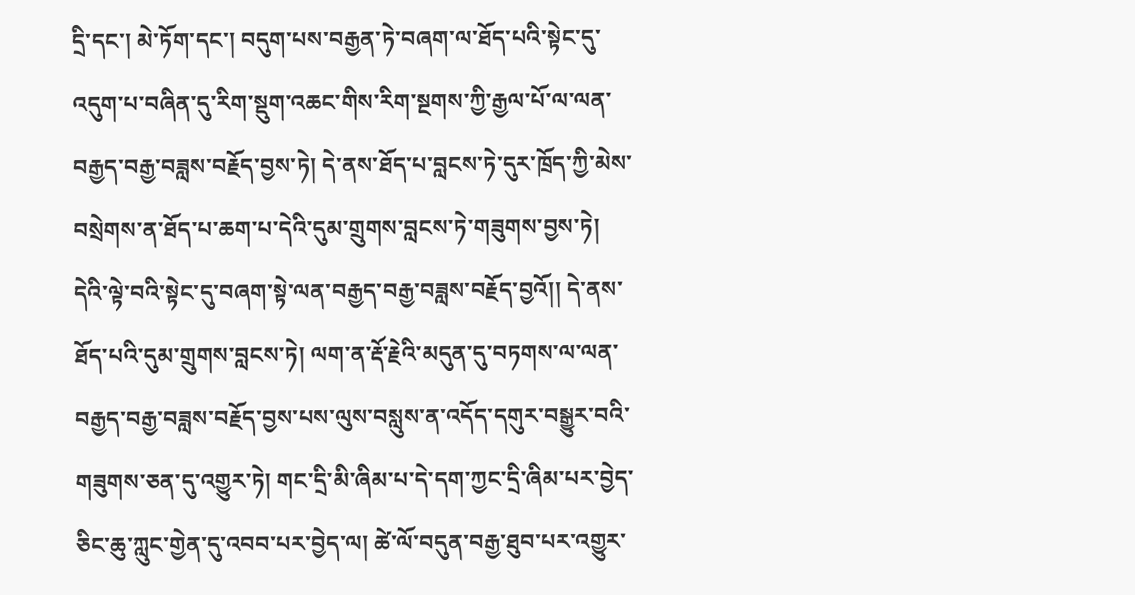དྲི་དང་། མེ་ཏོག་དང་། བདུག་པས་བརྒྱན་ཏེ་བཞག་ལ་ཐོད་པའི་སྟེང་དུ་འདུག་པ་བཞིན་དུ་རིག་སྡུག་འཆང་གིས་རིག་སྔགས་ཀྱི་རྒྱལ་པོ་ལ་ལན་བརྒྱད་བརྒྱ་བཟླས་བརྗོད་བྱས་ཏེ། དེ་ནས་ཐོད་པ་བླངས་ཏེ་དུར་ཁྲོད་ཀྱི་མེས་བསྲེགས་ན་ཐོད་པ་ཆག་པ་དེའི་དུམ་གྲུགས་བླངས་ཏེ་གཟུགས་བྱས་ཏེ། དེའི་ལྟེ་བའི་སྟེང་དུ་བཞག་སྟེ་ལན་བརྒྱད་བརྒྱ་བཟླས་བརྗོད་བྱའོ།། དེ་ནས་ཐོད་པའི་དུམ་གྲུགས་བླངས་ཏེ། ལག་ན་རྡོ་རྗེའི་མདུན་དུ་བཏགས་ལ་ལན་བརྒྱད་བརྒྱ་བཟླས་བརྗོད་བྱས་པས་ལུས་བསླུས་ན་འདོད་དགུར་བསྒྱུར་བའི་གཟུགས་ཅན་དུ་འགྱུར་ཏེ། གང་དྲི་མི་ཞིམ་པ་དེ་དག་ཀྱང་དྲི་ཞིམ་པར་བྱེད་ཅིང་ཆུ་ཀླུང་གྱེན་དུ་འབབ་པར་བྱེད་ལ། ཚེ་ལོ་བདུན་བརྒྱ་ཐུབ་པར་འགྱུར་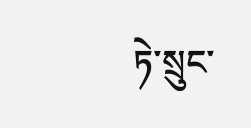ཏེ་སྲུང་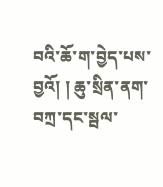བའི་ཆོ་ག་བྱེད་པས་བྱའོ། ། ཆུ་སྲིན་ནག་བཀྲ་དང་སྦལ་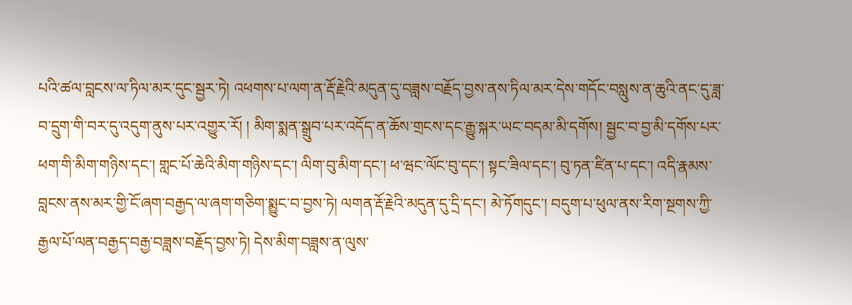པའི་ཚལ་བླངས་ལ་ཏིལ་མར་དུང་སྦྱར་ཏེ། འཕགས་པ་ལག་ན་རྡོ་རྗེའི་མདུན་དུ་བཟླས་བརྗོད་བྱས་ནས་ཏིལ་མར་དེས་གདོང་བསླུས་ན་ཆུའི་ནང་དུ་ཟླ་བ་དྲུག་གི་བར་དུ་འདུག་ནུས་པར་འགྱུར་རོ། ། མིག་སྨན་སྒྲུབ་པར་འདོད་ན་ཆོས་གྲངས་དང་རྒྱུ་སྐར་ཡང་བདམ་མི་དགོས། སྦྱང་བ་བྱ་མི་དགོས་པར་ཕག་གི་མིག་གཉིས་དང་། གླང་པོ་ཆེའི་མིག་གཉིས་དང་། ལིག་བུ་མིག་དང་། ཕ་ཝང་ལོང་བུ་དང་། སྟང་ཟིལ་དང་། བུ་ཏན་ཛིན་པ་དང་། འདི་རྣམས་བླངས་ནས་མར་གྱི་ངོ་ཞག་བརྒྱད་ལ་ཞག་གཅིག་སྨྱུང་བ་བྱས་ཏེ། ལགན་རྡོ་རྗེའི་མདུན་དུ་དྲི་དང་། མེ་ཏོགདུང་། བདུག་པ་ཕུལ་ནས་རིག་སྔགས་ཀྱི་རྒྱལ་པོ་ལན་བརྒྱད་བརྒྱ་བཟླས་བརྗོད་བྱས་ཏེ། དེས་མིག་བཟླས་ན་ལུས་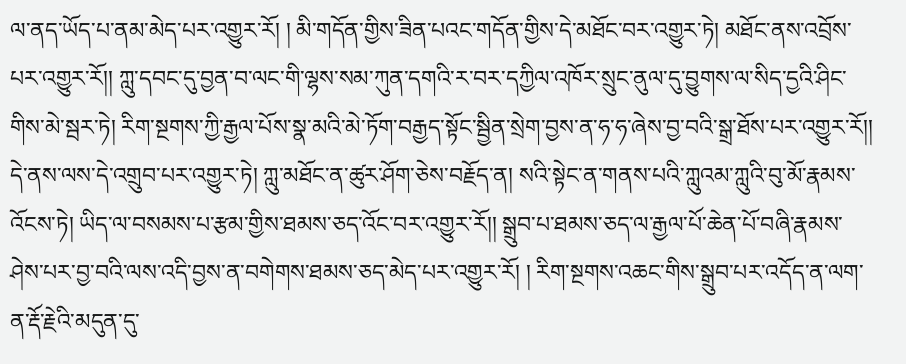ལ་ནད་ཡོད་པ་ནམ་མེད་པར་འགྱུར་རོ། ། མི་གདོན་གྱིས་ཟིན་པའང་གདོན་གྱིས་དེ་མཐོང་བར་འགྱུར་ཏེ། མཐོང་ནས་འབྲོས་པར་འགྱུར་རོ།། ཀླུ་དབང་དུ་བྱན་བ་ལང་གི་ལྷས་སམ་ཀུན་དགའི་ར་བར་དཀྱིལ་འཁོར་སྲུང་ནུལ་དུ་བྱུགས་ལ་སིད་དྱའི་ཤིང་གིས་མེ་སྦར་ཏེ། རིག་སྔགས་ཀྱི་རྒྱལ་པོས་སྣ་མའི་མེ་ཏོག་བརྒྱད་སྟོང་སྦྱིན་སྲེག་བྱས་ན་ཧ་ཧ་ཞེས་བྱ་བའི་སྒྲ་ཐོས་པར་འགྱུར་རོ།། དེ་ནས་ལས་དེ་འགྲུབ་པར་འགྱུར་ཏེ། ཀླུ་མཐོང་ན་ཚུར་ཤོག་ཅེས་བརྗོད་ན། སའི་སྟེང་ན་གནས་པའི་ཀླུའམ་ཀླུའི་བུ་མོ་རྣམས་འོངས་ཏེ། ཡིད་ལ་བསམས་པ་རྩམ་གྱིས་ཐམས་ཅད་འོང་བར་འགྱུར་རོ།། སྒྲུབ་པ་ཐམས་ཅད་ལ་རྒྱལ་པོ་ཆེན་པོ་བཞི་རྣམས་ཤེས་པར་བྱ་བའི་ལས་འདི་བྱས་ན་བགེགས་ཐམས་ཅད་མེད་པར་འགྱུར་རོ། ། རིག་སྔགས་འཆང་གིས་སྒྲུབ་པར་འདོད་ན་ལག་ན་རྡོ་རྗེའི་མདུན་དུ་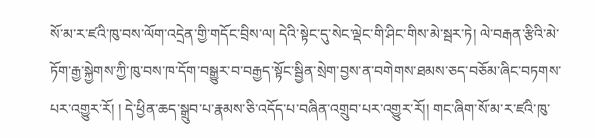སོ་མ་ར་ཛའི་ཁུ་བས་ལོག་འདྲེན་གྱི་གདོང་བྲིས་ལ། དེའི་སྟེང་དུ་སེང་ལྡེང་གི་ཤིང་གིས་མེ་སྦར་ཏེ། ལེ་བརྒན་རྩིའི་མེ་ཏོག་རྒྱ་སྐྱེགས་ཀྱི་ཁུ་བས་ཁ་དོག་བསྒྱུར་བ་བརྒྱད་སྟོང་སྦྱིན་སྲེག་བྱས་ན་བགེགས་ཐམས་ཅད་བཅོམ་ཞིང་བཏགས་པར་འགྱུར་རོ། ། དེ་ཕྱིན་ཆད་སྒྲུབ་པ་རྣམས་ཅི་འདོད་པ་བཞིན་འགྲུབ་པར་འགྱུར་རོ།། གང་ཞིག་སོ་མ་ར་ཛའི་ཁུ་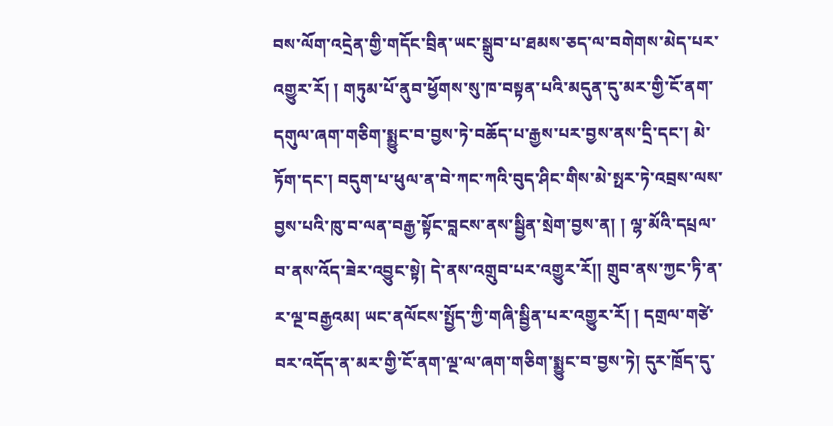བས་ལོག་འདྲེན་གྱི་གདོང་བྲིན་ཡང་སྒྲུབ་པ་ཐམས་ཅད་ལ་བགེགས་མེད་པར་འགྱུར་རོ། ། གཏུམ་པོ་ནུབ་ཕྱོགས་སུ་ཁ་བསྟན་པའི་མདུན་དུ་མར་གྱི་ངོ་ནག་དགུལ་ཞག་གཅིག་སྨྱུང་བ་བྱས་ཏེ་བཆོད་པ་རྒྱས་པར་བྱས་ནས་དྲི་དང་། མེ་ཏོག་དང་། བདུག་པ་ཕུལ་ན་བེ་ཀང་ཀའི་བུད་ཤིང་གིས་མེ་སྥར་ཏེ་འབྲས་ལས་བྱས་པའི་ཁུ་བ་ལན་བརྒྱ་སྟོང་བླངས་ནས་སྦྱིན་སྲེག་བྱས་ན། ། ལྷ་མོའི་དཔྲལ་བ་ནས་འོད་ཟེར་འབྱུང་སྟེ། དེ་ནས་འགྲུབ་པར་འགྱུར་རོ།། གྲུབ་ནས་ཀྱང་ཏི་ན་ར་ལྔ་བརྒྱའམ། ཡང་ནལོངས་སྤྱོད་ཀྱི་གཞི་སྦྱིན་པར་འགྱུར་རོ། ། དགྲལ་གཙེ་བར་འདོད་ན་མར་གྱི་ངོ་ནག་ལྔ་ལ་ཞག་གཅིག་སྨྱུང་བ་བྱས་ཏེ། དུར་ཁྲོད་དུ་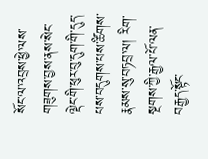སོང་ལ་འབྲས་ཕྱེ་ལས་གཟུགས་བྱས་ནས་སེང་ལྡེང་གི་ཕུར་བུ་དུག་གི་དུད་པས་བདུགས་པས་ཚིགས་རྣམས་སུ་བཏབྲ་ལ། རིག་སྔགས་ཀྱི་རྒྱལ་པོ་ལན་བརྒྱད་སྟོང་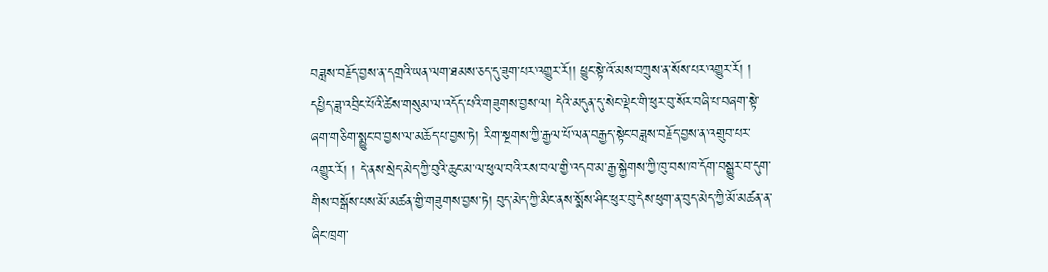བཟླས་བརྗོད་བྱས་ན་དགྲའི་ཡན་ལག་ཐམས་ཅད་དུ་ཟུག་པར་འགྱུར་རོ།། ཕྱུང་སྟེ་འོ་མས་བཀྲུས་ན་སོས་པར་འགྱུར་རོ། ། དཔྱིད་ཟླ་འབྲིང་པོའི་ཚེས་གསུམ་ལ་འདོད་པའི་གཟུགས་བྱས་ལ། དེའི་མདུན་དུ་སེང་ལྡེང་གི་ཕུར་བུ་སོར་བཞི་པ་བཞག་སྟེ་ཞག་གཅིག་སྨྱུང་བ་བྱས་ལ་མཆོད་པ་བྱས་ཏེ། རིག་སྔགས་ཀྱི་རྒྱལ་པོ་ལན་བརྒྱད་སྟེང་བཟླས་བརྗོད་བྱས་ན་འགྲུབ་པར་འགྱུར་རོ། ། དེ་ནས་སྲེད་མེད་ཀྱི་བུའི་ཆུང་མ་ལ་ཕུལ་བའི་རས་བལ་གྱི་འདབ་མ་རྒྱ་སྐྱེགས་ཀྱི་ཁུ་བས་ཁ་དོག་བསྒྱུར་བ་དུག་གིས་བསྒོས་པས་མོ་མཚན་གྱི་གཟུགས་བྱས་ཏེ། བུད་མེད་ཀྱི་མིང་ནས་སྨོས་ཤིང་ཕུར་བུ་དེས་ཕུག་ན་བུད་མེད་ཀྱི་མོ་མཚན་ན་ཞིང་ཁྲག་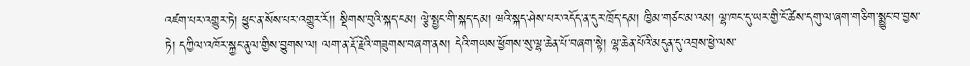འཛག་པར་འགྱུར་ཏེ། ཕྱུང་ན་སོས་པར་འགྱུར་རོ།། སྡིགས་བུའི་སྐད་ངམ། ལྕེ་སྤྱང་གི་སྐད་དམ། ཝའི་སྐད་ཤེས་པར་འདོད་ན་དུར་ཁྲོད་དམ། ཁྱིམ་གཙང་མ་འམ། ལྷ་ཁང་དུ་ཡར་གྱི་ངོ་ཚེས་དགུ་ལ་ཞག་གཅིག་སྨྱུང་བ་བྱས་ཏེ། དཀྱིལ་འཁོར་སྐྱང་ནུལ་གྱིས་བྱུགས་ལ། ལག་ན་རྡོ་རྗེའི་གཟུགས་བཞག་ནས། དེའི་གཡས་ཕྱོགས་སུ་ལྷ་ཆེན་པོ་བཞག་སྟེ། ལྷ་ཆེན་པོའི་མདུན་དུ་འབྲས་ཕྱེ་ལས་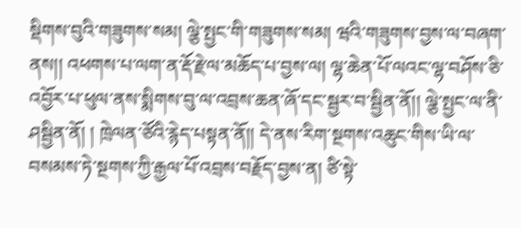སྡིགས་བུའི་གཟུགས་སམ། ལྕེ་སྤྱང་གི་གཟུགས་སམ། ཝའི་གཟུགས་བྱས་ལ་བཞག་ནས།། འཕགས་པ་ལག་ན་རྡོ་རྗེ་ལ་མཆོད་པ་བྱས་ལ། ལྷ་ཆེན་པོ་ལའང་ལྷ་བཤོས་ཅི་འབྱོར་པ་ཕུལ་ནས་སྨིགས་བུ་ལ་འབྲས་ཆན་ཞོ་དང་སྦྱར་བ་སྦྱིན་ནོ།། ལྕེ་སྤྱང་ལ་ནི་ཤསྦྱིན་ནོ། ། ཁྲེལན་ཙོའི་རྙེད་པསྟན་ནོ།། དེ་ནས་རིག་སྔགས་འཆུང་གིས་ཡི་ལ་བསམས་ཏེ་སྔགས་ཀྱི་རྒྱལ་པོ་འབྲས་བརྗོད་བྱས་ན། ཙི་སྟེ་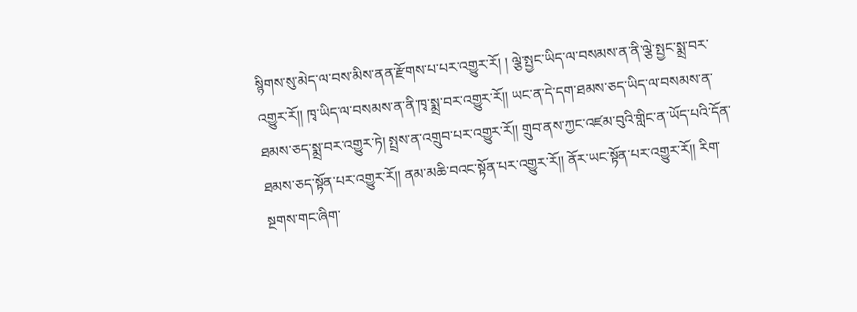སྙིགས་སུ་མེད་ལ་བས་མིས་ནན་རྫོགས་པ་པར་འགྱུར་རོ། ། ལྕེ་སྤྱང་ཡིད་ལ་བསམས་ན་ནི་ལྕེ་སྤྱང་སྨྲ་བར་འགྱུར་རོ།། ཁྭ་ཡིད་ལ་བསམས་ན་ནི་ཁྭ་སྨྲ་བར་འགྱུར་རོ།། ཡང་ན་དེ་དག་ཐམས་ཅད་ཡིད་ལ་བསམས་ན་ཐམས་ཅད་སྨྲ་བར་འགྱུར་ཏེ། སྤྲས་ན་འགྲུབ་པར་འགྱུར་རོ།། གྲུབ་ནས་ཀྱང་འཛམ་བུའི་གླིང་ན་ཡོད་པའི་དོན་ཐམས་ཅད་སྟོན་པར་འགྱུར་རོ།། ནམ་མཆི་བའང་སྟོན་པར་འགྱུར་རོ།། ནོར་ཡང་སྟོན་པར་འགྱུར་རོ།། རིག་སྔགས་གང་ཞིག་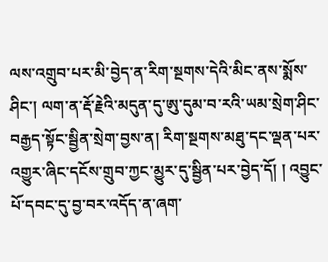ལས་འགྲུབ་པར་མི་བྱེད་ན་རིག་སྔགས་དེའི་མིང་ནས་སྨོས་ཤིང་། ལག་ན་རྡོ་རྗེའི་མདུན་དུ་ཨུ་དུམ་བ་རའི་ཡམ་སྲེག་ཤིང་བརྒྱད་སྟོང་སྦྱིན་སྲེག་བྱས་ན། རིག་སྔགས་མཐུ་དང་ལྡན་པར་འགྱུར་ཞིང་དངོས་གྲུབ་ཀྱང་མྱུར་དུ་སྦྱིན་པར་བྱེད་དོ། ། འབྱུང་པོ་དབང་དུ་བྱ་བར་འདོད་ན་ཞག་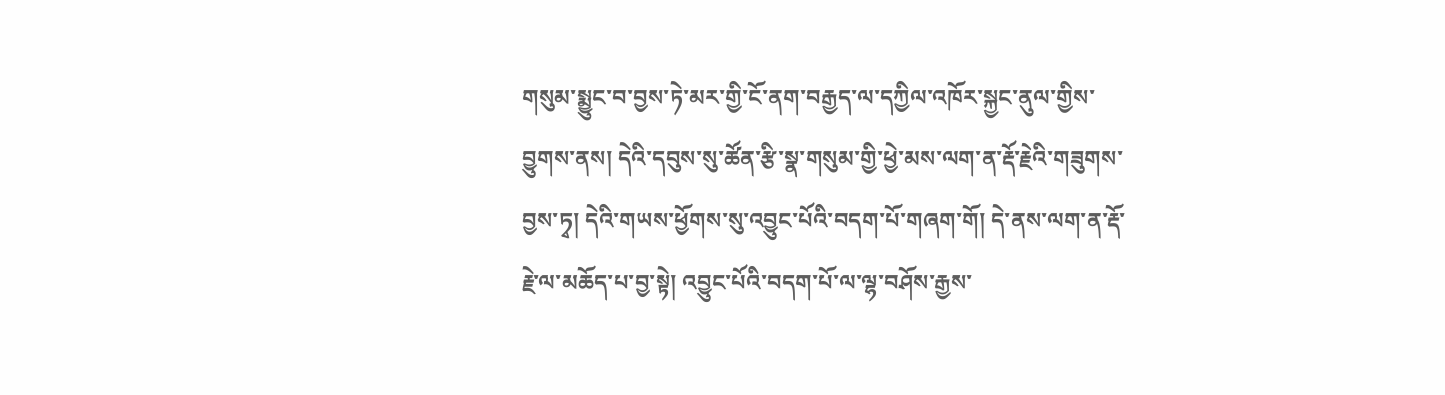གསུམ་སྨྱུང་བ་བྱས་ཏེ་མར་གྱི་ངོ་ནག་བརྒྱད་ལ་དཀྱིལ་འཁོར་སྐྱང་ནུལ་གྱིས་བྱུགས་ནས། དེའི་དབུས་སུ་ཚོན་རྩི་སྣ་གསུམ་གྱི་ཕྱེ་མས་ལག་ན་རྡོ་རྗེའི་གཟུགས་བྱས་ཏྭ། དེའི་གཡས་ཕྱོགས་སུ་འབྱུང་པོའི་བདག་པོ་གཞག་གོ། དེ་ནས་ལག་ན་རྡོ་རྗེ་ལ་མཆོད་པ་བྱ་སྟེ། འབྱུང་པོའི་བདག་པོ་ལ་ལྷ་བཤོས་རྒྱས་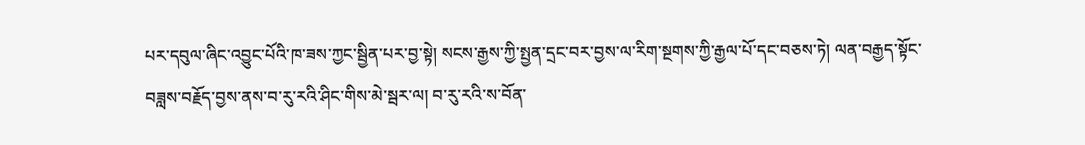པར་དབུལ་ཞིང་འབྱུང་པོའི་ཁ་ཟས་ཀྱང་སྦྱིན་པར་བྱ་སྟེ། སངས་རྒྱས་ཀྱི་སྤྱན་དྲང་བར་བྱས་ལ་རིག་སྔགས་ཀྱི་རྒྱལ་པོ་དང་བཅས་ཏེ། ལན་བརྒྱད་སྟོང་བཟླས་བརྗོད་བྱས་ནས་བ་རུ་རའི་ཤིང་གིས་མེ་སྦར་ལ། བ་རུ་རའི་ས་བོན་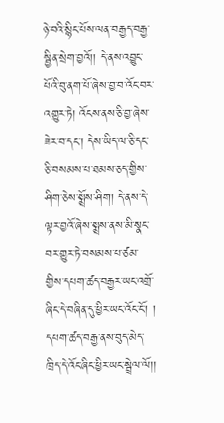ཉེ་བའི་སྙིང་པོས་ལན་བརྒྱད་བརྒྱ་སྦྱིན་སྲེག་བྱའོ།། དེ་ནས་འབྱུང་པོའི་བུ་ནག་པོ་ཞེས་བྱ་བ་འོང་བར་འགྱུར་ཏེ། འོངས་ནས་ཅི་བྱ་ཞེས་ཟེར་བ་དང་། དེས་ཡིད་ལ་ཅི་དང་ཅི་བསམས་པ་ཐམས་ཅད་གྱིས་ཤིག་ཅེས་སྨྲོས་ཤིག། དེ་ནས་དེ་ལྟར་བྱའོ་ཞེས་སྨྲས་ནས་མི་སྣང་བར་གྱུར་ཏེ་བསམས་པ་ཙམ་གྱིས་དཔག་ཚད་བརྒྱར་ཡང་འགྲོ་ཞིང་དེ་བཞིན་དུ་ཕྱིར་ཡང་འོང་ངོ་། ། དཔག་ཚད་བརྒྱ་ནས་བུད་མེད་ཁྲིད་དེ་འོང་ཞིང་ཕྱིར་ཡང་སྦྲེལ་ལོ།།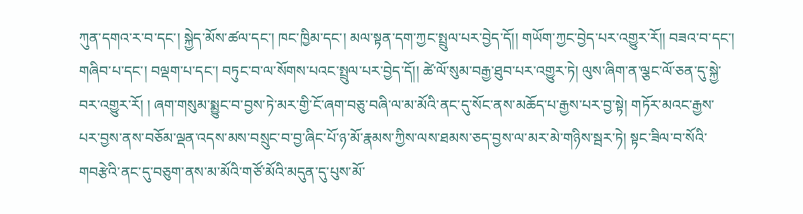ཀུན་དགའ་ར་བ་དང་། སྐྱེད་མོས་ཚལ་དང་། ཁང་ཁྱིམ་དང་། མལ་སྟན་དག་ཀྱང་སྤྲུལ་པར་བྱེད་དོ།། གཡོག་ཀྱང་བྱེད་པར་འགྱུར་རོ།། བཟའ་བ་དང་། གཞིབ་པ་དང་། བལྡག་པ་དང་། བཏུང་བ་ལ་སོགས་པའང་སྤྲུལ་པར་བྱེད་དོ།། ཚེ་ལོ་སུམ་བརྒྱ་ཐུབ་པར་འགྱུར་ཏེ། ལུས་ཞིག་ན་ལྕང་ལོ་ཅན་དུ་སྐྱེ་བར་འགྱུར་རོ། ། ཞག་གསུམ་སྨྱུང་བ་བྱས་ཏེ་མར་གྱི་ངོ་ཞག་བཅུ་བཞི་ལ་མ་མོའི་ནང་དུ་སོང་ནས་མཆོད་པ་རྒྱས་པར་བྱ་སྟེ། གཏོར་མའང་རྒྱས་པར་བྱས་ནས་བཅོམ་ལྡན་འདས་མས་བསྲུང་བ་བྱ་ཞིང་པོ་ཉ་མོ་རྣམས་ཀྱིས་ལས་ཐམས་ཅད་བྱས་ལ་མར་མེ་གཉིས་སྦར་ཏེ། སྟང་ཟིལ་བ་སོའི་གབརྩེའི་ནང་དུ་བཅུག་ནས་མ་མོའི་གཙོ་མོའི་མདུན་དུ་པུས་མོ་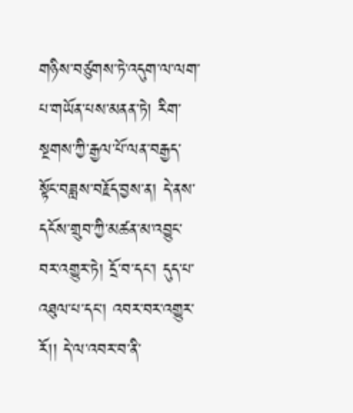གཉིས་བཙུགས་ཏེ་འདུག་ལ་ལག་པ་གཡོན་པས་མནན་ཏེ། རིག་སྔགས་ཀྱི་རྒྱལ་པོ་ལན་བརྒྱད་སྟོང་བཟླས་བརྗོད་བྱས་ན། དེ་ནས་དངོས་གྲུབ་ཀྱི་མཚན་མ་འབྱུང་བར་འགྱུར་ཏེ། དྲོ་བ་དང་། དུད་པ་འཐུལ་པ་དང་། འབར་བར་འགྱུར་རོ།། དེ་ལ་འབར་བ་ནི་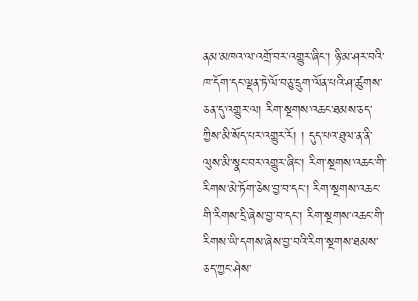ནམ་མཁའ་ལ་འགྲོ་བར་འགྱུར་ཞིང་། ཉི་མ་ཤར་བའི་ཁ་དོག་དང་ལྡན་ཏེ་ལོ་བཅུ་དྲུག་ལོན་པའི་ཤ་ཚུགས་ཅན་དུ་འགྱུར་ལ། རིག་སྔགས་འཆང་ཐམས་ཅད་ཀྱིས་མི་སོད་པར་འགྱུར་རོ། ། དུད་པའ་ཐུལ་ན་ནི་ལུས་མི་སྣང་བར་འགྱུར་ཞིང་། རིག་སྔགས་འཆང་གི་རིགས་མེ་ཏོག་ཅེས་བྱ་བ་དང་། རིག་སྔགས་འཆང་གི་རིགས་དྲི་ཞེས་བྱ་བ་དང་། རིག་སྔགས་འཆང་གི་རིགས་ཡི་དགས་ཞེས་བྱ་བའི་རིག་སྔགས་ཐམས་ཅད་ཀྱང་ཤེས་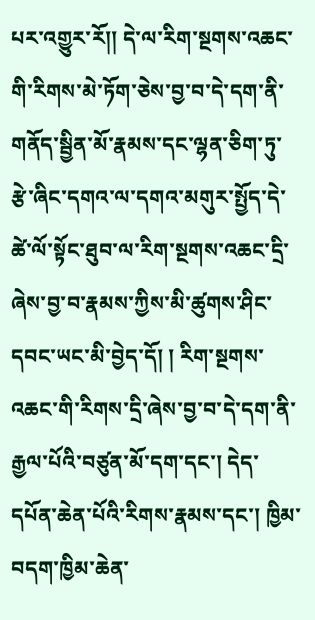པར་འགྱུར་རོ།། དེ་ལ་རིག་སྔགས་འཆང་གི་རིགས་མེ་ཏོག་ཅེས་བྱ་བ་དེ་དག་ནི་གནོད་སྦྱིན་མོ་རྣམས་དང་ལྷན་ཅིག་ཏུ་རྩེ་ཞིང་དགའ་ལ་དགའ་མགུར་སྤྱོད་དེ་ཚེ་ལོ་སྟོང་ཐུབ་ལ་རིག་སྔགས་འཆང་དྲི་ཞེས་བྱ་བ་རྣམས་ཀྱིས་མི་ཚུགས་ཤིང་དབང་ཡང་མི་བྱེད་དོ། ། རིག་སྔགས་འཆང་གི་རིགས་དྲི་ཞེས་བྱ་བ་དེ་དག་ནི་རྒྱལ་པོའི་བཙུན་མོ་དག་དང་། དེད་དཔོན་ཆེན་པོའི་རིགས་རྣམས་དང་། ཁྱིམ་བདག་ཁྱིམ་ཆེན་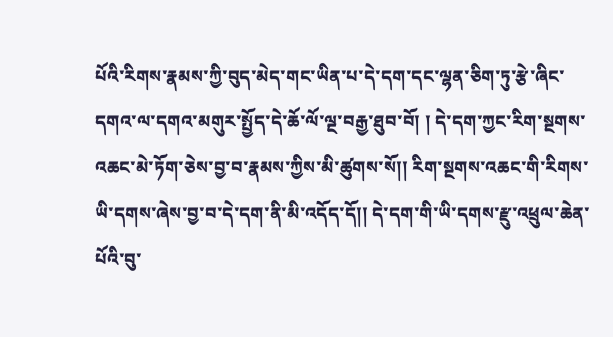པོའི་རིགས་རྣམས་ཀྱི་བུད་མེད་གང་ཡིན་པ་དེ་དག་དང་ལྷན་ཅིག་ཏུ་རྩེ་ཞིང་དགའ་ལ་དགའ་མགུར་སྤྱོད་དེ་ཆོ་ལོ་ལྔ་བརྒྱ་ཐུབ་བོ། ། དེ་དག་ཀྱང་རིག་སྔགས་འཆང་མེ་ཏོག་ཅེས་བྱ་བ་རྣམས་ཀྱིས་མི་ཚུགས་སོ།། རིག་སྔགས་འཆང་གི་རིགས་ཡི་དགས་ཞེས་བྱ་བ་དེ་དག་ནི་མི་འདོད་དོ།། དེ་དག་གི་ཡི་དགས་རྫུ་འཕྲུལ་ཆེན་པོའི་བུ་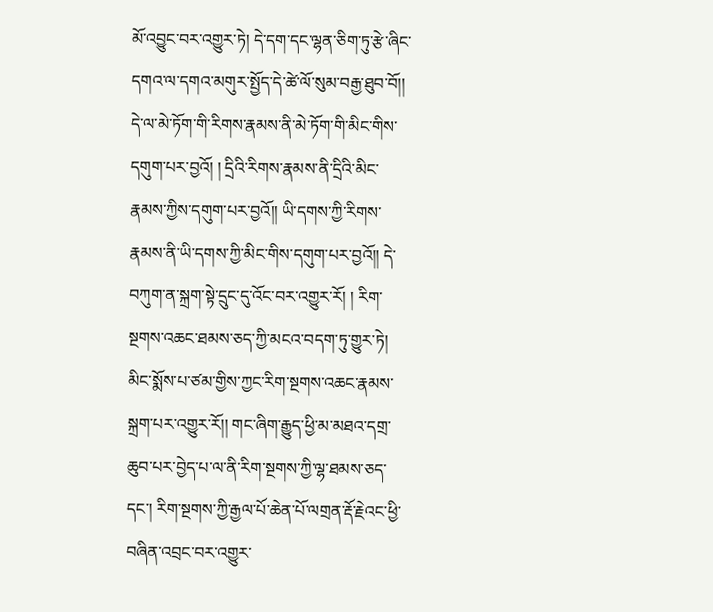མོ་འབྱུང་བར་འགྱུར་ཏེ། དེ་དག་དང་ལྷན་ཅིག་ཏུ་རྩེ་ཞིང་དགའ་ལ་དགའ་མགུར་སྤྱོད་དེ་ཚེ་ལོ་སུམ་བརྒྱ་ཐུབ་བོ།། དེ་ལ་མེ་ཏོག་གི་རིགས་རྣམས་ནི་མེ་ཏོག་གི་མིང་གིས་དགུག་པར་བྱའོ། ། དྲིའི་རིགས་རྣམས་ནི་དྲིའི་མིང་རྣམས་ཀྱིས་དགུག་པར་བྱའོ།། ཡི་དགས་ཀྱི་རིགས་རྣམས་ནི་ཡི་དགས་ཀྱི་མིང་གིས་དགུག་པར་བྱའོ།། དེ་བཀུག་ན་སྐྲག་སྟེ་དྲུང་དུ་འོང་བར་འགྱུར་རོ། ། རིག་སྔགས་འཆང་ཐམས་ཅད་ཀྱི་མངའ་བདག་ཏུ་གྱུར་ཏེ། མིང་སྨོས་པ་ཙམ་གྱིས་ཀྱང་རིག་སྔགས་འཆང་རྣམས་སྐྲག་པར་འགྱུར་རོ།། གང་ཞིག་རྒྱུད་ཕྱི་མ་མཐའ་དགྲ་ཆུབ་པར་བྱེད་པ་ལ་ནི་རིག་སྔགས་ཀྱི་ལྷ་ཐམས་ཅད་དང་། རིག་སྔགས་ཀྱི་རྒྱལ་པོ་ཆེན་པོ་ལགྲན་རྡོ་རྗེའང་ཕྱི་བཞིན་འབྲང་བར་འགྱུར་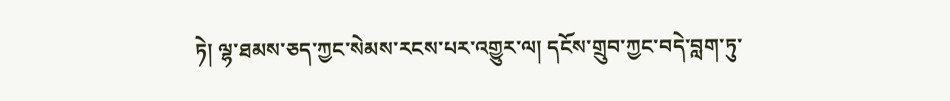ཏེ། ལྷ་ཐམས་ཅད་ཀྱང་སེམས་རངས་པར་འགྱུར་ལ། དངོས་གྲུབ་ཀྱང་བདེ་བླག་ཏུ་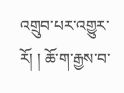འགྲུབ་པར་འགྱུར་རོ། ། ཆོ་ག་རྒྱས་བ་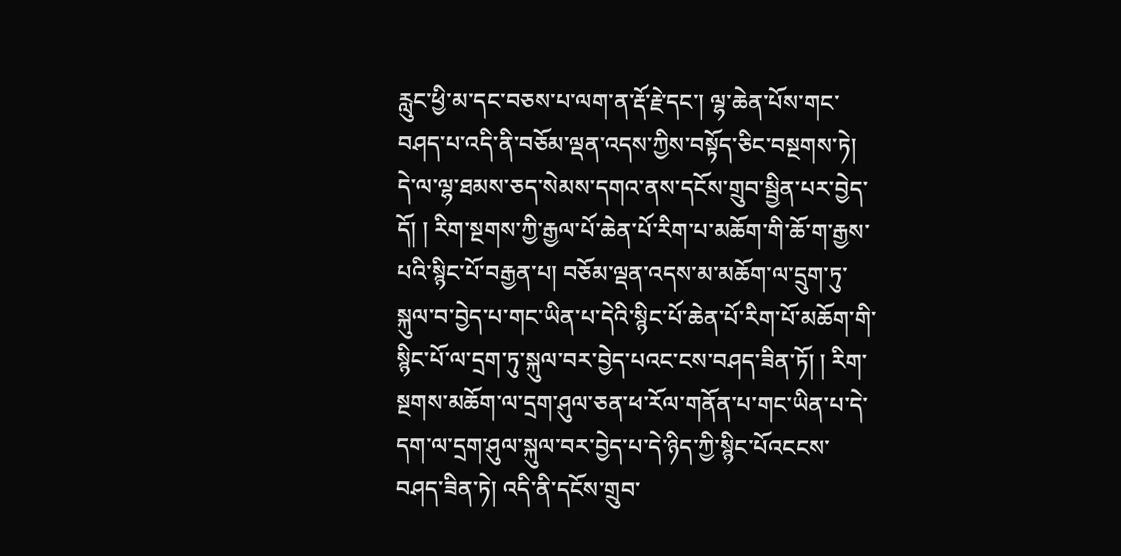རླུང་ཕྱི་མ་དང་བཅས་པ་ལག་ན་རྡོ་རྗེ་དང་། ལྷ་ཆེན་པོས་གང་བཤད་པ་འདི་ནི་བཅོམ་ལྡན་འདས་ཀྱིས་བསྟོད་ཅིང་བསྔགས་ཏེ། དེ་ལ་ལྷ་ཐམས་ཅད་སེམས་དགའ་ནས་དངོས་གྲུབ་སྦྱིན་པར་བྱེད་དོ། ། རིག་སྔགས་ཀྱི་རྒྱལ་པོ་ཆེན་པོ་རིག་པ་མཆོག་གི་ཆོ་ག་རྒྱས་པའི་སྙིང་པོ་བརྒྱན་པ། བཅོམ་ལྡན་འདས་མ་མཆོག་ལ་དྲུག་ཏུ་སྐུལ་བ་བྱེད་པ་གང་ཡིན་པ་དེའི་སྙིང་པོ་ཆེན་པོ་རིག་པོ་མཆོག་གི་སྙིང་པོ་ལ་དྲག་ཏུ་སྐུལ་བར་བྱེད་པའང་ངས་བཤད་ཟིན་ཏོ། ། རིག་སྔགས་མཆོག་ལ་དྲག་ཤུལ་ཅན་ཕ་རོལ་གནོན་པ་གང་ཡིན་པ་དེ་དག་ལ་དྲག་ཤུལ་སྐུལ་བར་བྱེད་པ་དེ་ཉིད་ཀྱི་སྙིང་པོའངངས་བཤད་ཟིན་ཏེ། འདི་ནི་དངོས་གྲུབ་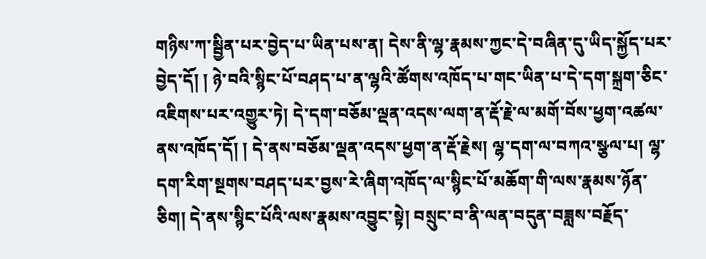གཉིས་ཀ་སྦྱིན་པར་བྱེད་པ་ཡིན་པས་ན། དེས་ནི་ལྷ་རྣམས་ཀྱང་དེ་བཞིན་དུ་ཡིད་སྐྱོད་པར་བྱེད་དོ། ། ཉེ་བའི་སྙིང་པོ་བཤད་པ་ན་ལྷའི་ཚོགས་འཁོད་པ་གང་ཡིན་པ་དེ་དག་སྐྲག་ཅིང་འཇིགས་པར་འགྱུར་ཏེ། དེ་དག་བཅོམ་ལྡན་འདས་ལག་ན་རྡོ་རྗེ་ལ་མགོ་བོས་ཕྱག་འཚལ་ནས་འཁོད་དོ། ། དེ་ནས་བཅོམ་ལྡན་འདས་ཕྱག་ན་རྡོ་རྗེས། ལྷ་དག་ལ་བཀའ་སྩལ་པ། ལྷ་དག་རིག་སྔགས་བཤད་པར་བྱས་རེ་ཞིག་འཁོད་ལ་སྙིང་པོ་མཆོག་གི་ལས་རྣམས་ཉོན་ཅིག། དེ་ནས་སྙིང་པོའི་ལས་རྣམས་འབྱུང་སྟེ། བསྲུང་བ་ནི་ལན་བདུན་བཟླས་བརྗོད་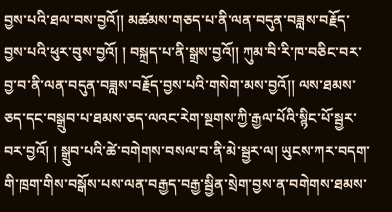བྱས་པའི་ཐལ་བས་བྱའོ།། མཚམས་གཅད་པ་ནི་ལན་བདུན་བཟླས་བརྗོད་བྱས་པའི་ཕུར་བུས་བྱའོ། ། བསྐྲད་པ་ནི་སྒྲས་བྱའོ།། ཀུམ་བི་རི་ཁ་བཅིང་བར་བྱ་བ་ནི་ལན་བདུན་བཟླས་བརྗོད་བྱས་པའི་གསེག་མས་བྱའོ།། ལས་ཐམས་ཅད་དང་བསྒྲུབ་པ་ཐམས་ཅད་ལའང་རེག་སྔགས་ཀྱི་རྒྱལ་པོའི་སྙིང་པོ་སྦྱར་བར་བྱའོ། ། སྒྲུབ་པའི་ཚེ་བགེགས་བསལ་བ་ནི་མེ་སྦྱར་ལ། ཡུངས་ཀར་བདག་གི་ཁྲག་གིས་བསྒོས་པས་ལན་བརྒྱད་བརྒྱ་སྦྱིན་སྲེག་བྱས་ན་བགེགས་ཐམས་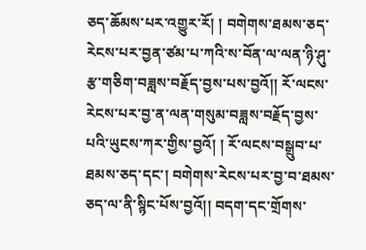ཅད་ཆོམས་པར་འགྱུར་རོ། ། བགེགས་ཐམས་ཅད་རེངས་པར་བྱན་ཙམ་པ་ཀའི་ས་བོན་ལ་ལན་ཉི་ཤུ་རྩ་གཅིག་བཟླས་བརྗོད་བྱས་པས་བྱའོ།། རོ་ལངས་རེངས་པར་བྱ་ན་ལན་གསུམ་བཟླས་བརྗོད་བྱས་པའི་ཡུངས་ཀར་གྱིས་བྱའོ། ། རོ་ལངས་བསྒྲུབ་པ་ཐམས་ཅད་དང་། བགེགས་རེངས་པར་བྱ་བ་ཐམས་ཅད་ལ་ནི་སྙིང་པོས་བྱའོ།། བདག་དང་གྲོགས་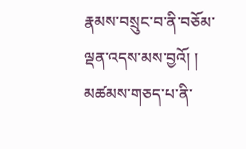རྣམས་བསྲུང་བ་ནི་བཅོམ་ལྡན་འདས་མས་བྱའོ། ། མཚམས་གཅད་པ་ནི་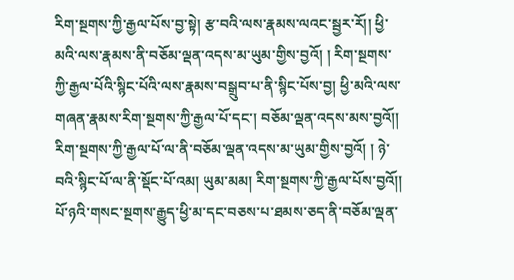རིག་སྔགས་ཀྱི་རྒྱལ་པོས་བྱ་སྟེ། རྩ་བའི་ལས་རྣམས་ལའང་སྦྱར་རོ།། ཕྱི་མའི་ལས་རྣམས་ནི་བཅོམ་ལྡན་འདས་མ་ཡུམ་གྱིས་བྱའོ། ། རིག་སྔགས་ཀྱི་རྒྱལ་པོའི་སྙིང་པོའི་ལས་རྣམས་བསྒྲུབ་པ་ནི་སྙིང་པོས་བྱ། ཕྱི་མའི་ལས་གཞན་རྣམས་རིག་སྔགས་ཀྱི་རྒྱལ་པོ་དང་། བཅོམ་ལྡན་འདས་མས་བྱའོ།། རིག་སྔགས་ཀྱི་རྒྱལ་པོ་ལ་ནི་བཅོམ་ལྡན་འདས་མ་ཡུམ་གྱིས་བྱའོ། ། ཉེ་བའི་སྙིང་པོ་ལ་ནི་སྡོང་པོ་འམ། ཡུམ་མམ། རིག་སྔགས་ཀྱི་རྒྱལ་པོས་བྱའོ།། པོ་ཉའི་གསང་སྔགས་རྒྱུད་ཕྱི་མ་དང་བཅས་པ་ཐམས་ཅད་ནི་བཅོམ་ལྡན་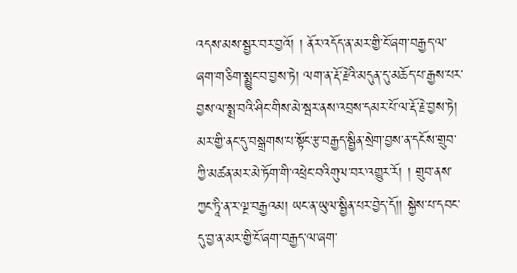འདས་མས་སྦྱར་བར་བྱའོ། ། ནོར་འདོད་ན་མར་གྱི་ངོ་ཞག་བརྒྱད་ལ་ཞག་གཅིག་སྨྱུང་བ་བྱས་ཏེ། ལག་ན་རྡོ་རྗེའི་མདུན་དུ་མཆོད་པ་རྒྱས་པར་བྱས་ལ་སྨྲ་བའི་ཤིང་གིས་མེ་སྦར་ནས་འབྲས་དམར་པོ་ལ་རྡོ་རྗེ་བྱས་ཏེ། མར་གྱི་ནང་དུ་བསྒྲགས་པ་སྟོང་རྩ་བརྒྱད་སྦྱིན་སྲེག་བྱས་ན་དངོས་གྲུབ་ཀྱི་མཚན་མར་མེ་ཏོག་གི་འཕྲེང་བའིགུལ་བར་འགྱུར་རོ། ། གྲུབ་ནས་ཀྱང་ཏཱི་ན་ར་ལྔ་བརྒྱའམ། ཡང་ན་ཡུལ་སྦྱིན་པར་བྱེད་དོ།། སྐྱེས་པ་དབང་དུ་བྱ་ན་མར་གྱི་ངོ་ཞག་བརྒྱད་ལ་ཞག་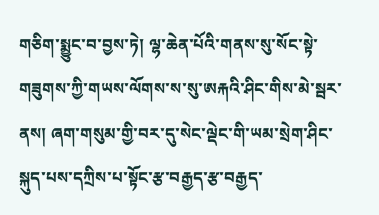གཅིག་སྨྱུང་བ་བྱས་ཏེ། ལྷ་ཆེན་པོའི་གནས་སུ་སོང་སྟེ་གཟུགས་ཀྱི་གཡས་ལོགས་ས་སུ་ཨརྐའི་ཤིང་གིས་མེ་སྦར་ནས། ཞག་གསུམ་གྱི་བར་དུ་སེང་ལྡེང་གི་ཡམ་སྲེག་ཤིང་སྐུད་པས་དཀྲིས་པ་སྟོང་རྩ་བརྒྱད་རྩ་བརྒྱད་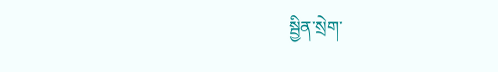སྦྱིན་སྲེག་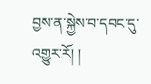བྱས་ན་སྐྱེས་བ་དབང་དུ་འགྱུར་རོ། །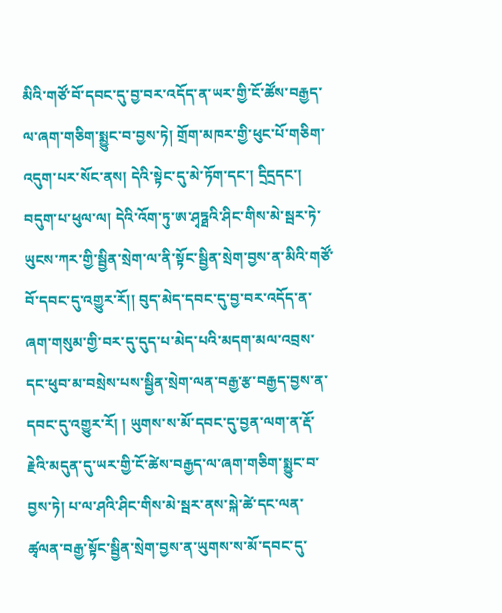མིའི་གཙོ་བོ་དབང་དུ་བྱ་བར་འདོད་ན་ཡར་གྱི་ངོ་ཚོས་བརྒྱད་ལ་ཞག་གཅིག་སྨྱུང་བ་བྱས་ཏེ། གྲོག་མཁར་གྱི་ཕུང་པོ་གཅིག་འདུག་པར་སོང་ནས། དེའི་སྟེང་དུ་མེ་ཏོག་དང་། དྲིདྲདང་། བདུག་པ་ཕུལ་ལ། དེའི་འོག་ཏུ་ཨ་ཤྭཏྠའི་ཤིང་གིས་མེ་སྦར་ཏེ་ཡུངས་ཀར་གྱི་སྦྱིན་སྲེག་ལ་ནི་སྟོང་སྦྱིན་སྲེག་བྱས་ན་མིའི་གཙོ་བོ་དབང་དུ་འགྱུར་རོ།། བུད་མེད་དབང་དུ་བྱ་བར་འདོད་ན་ཞག་གསུམ་གྱི་བར་དུ་དུད་པ་མེད་པའི་མདག་མལ་འབྲས་དང་ཕུབ་མ་བསྲེས་པས་སྦྱིན་སྲེག་ལན་བརྒྱ་རྩ་བརྒྱད་བྱས་ན་དབང་དུ་འགྱུར་རོ། ། ཡུགས་ས་མོ་དབང་དུ་བྱན་ལག་ན་རྡོ་རྗེའི་མདུན་དུ་ཡར་གྱི་ངོ་ཚེས་བརྒྱད་ལ་ཞག་གཅིག་སྨྱུང་བ་བྱས་ཏེ། པ་ལ་ཤའི་ཤིང་གིས་མེ་སྦར་ནས་སྐེ་ཚེ་དང་ལན་ཚྭལན་བརྒྱ་སྟོང་སྦྱིན་སྲེག་བྱས་ན་ཡུགས་ས་མོ་དབང་དུ་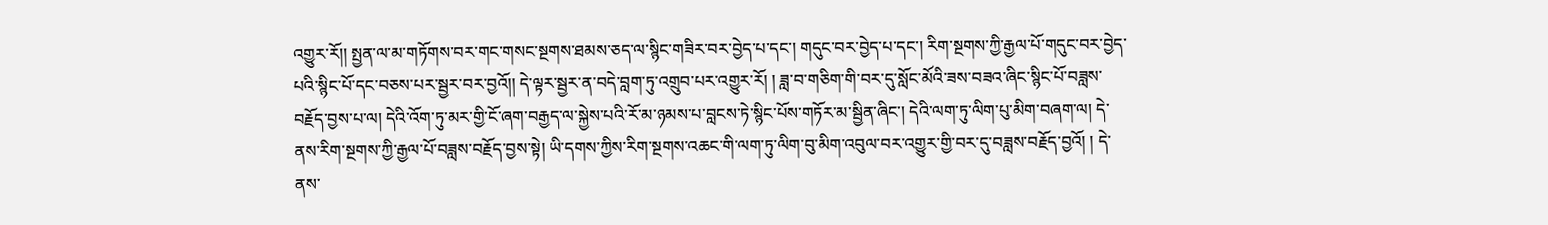འགྱུར་རོ།། སྤྱན་ལ་མ་གཏོགས་བར་གང་གསང་སྔགས་ཐམས་ཅད་ལ་སྙིང་གཟིར་བར་བྱེད་པ་དང་། གདུང་བར་བྱེད་པ་དང་། རིག་སྔགས་ཀྱི་རྒྱལ་པོ་གདུང་བར་བྱེད་པའི་སྙིང་པོ་དང་བཅས་པར་སྦྱར་བར་བྱའོ།། དེ་ལྟར་སྦྱར་ན་བདེ་བླག་ཏུ་འགྲུབ་པར་འགྱུར་རོ། ། ཟླ་བ་གཅིག་གི་བར་དུ་སློང་མོའི་ཟས་བཟའ་ཞིང་སྙིང་པོ་བཟླས་བརྗོད་བྱས་པ་ལ། དེའི་འོག་ཏུ་མར་གྱི་ངོ་ཞག་བརྒྱད་ལ་སྐྱེས་པའི་རོ་མ་ཉམས་པ་བླངས་ཏེ་སྙིང་པོས་གཏོར་མ་སྦྱིན་ཞིང་། དེའི་ལག་ཏུ་ལིག་པུ་མིག་བཞག་ལ། དེ་ནས་རིག་སྔགས་ཀྱི་རྒྱལ་པོ་བཟླས་བརྗོད་བྱས་སྟེ། ཡི་དགས་ཀྱིས་རིག་སྔགས་འཆང་གི་ལག་ཏུ་ལིག་བུ་མིག་འབུལ་བར་འགྱུར་གྱི་བར་དུ་བཟླས་བརྗོད་བྱའོ། ། དེ་ནས་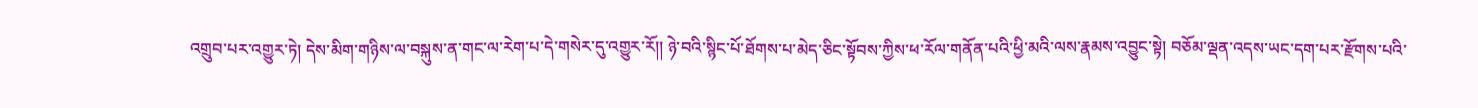འགྲུབ་པར་འགྱུར་ཏེ། དེས་མིག་གཉིས་ལ་བསྐུས་ན་གང་ལ་རེག་པ་དེ་གསེར་དུ་འགྱུར་རོ།། ཉེ་བའི་སྙིང་པོ་ཐོགས་པ་མེད་ཅིང་སྟོབས་ཀྱིས་ཕ་རོལ་གནོན་པའི་ཕྱི་མའི་ལས་རྣམས་འབྱུང་སྟེ། བཅོམ་ལྡན་འདས་ཡང་དག་པར་རྫོགས་པའི་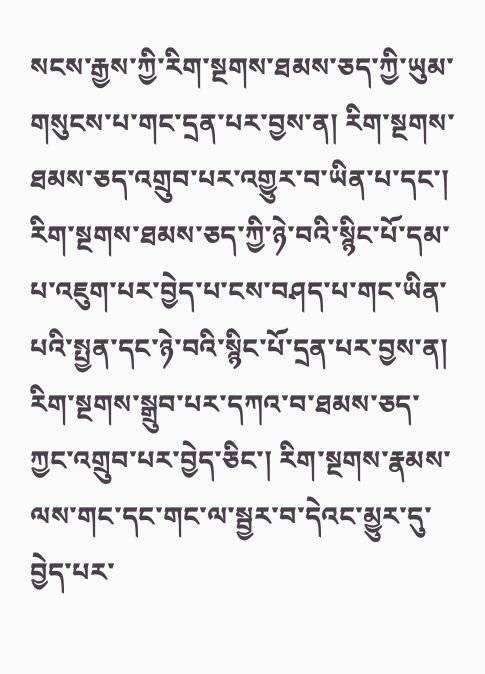སངས་རྒྱས་ཀྱི་རིག་སྔགས་ཐམས་ཅད་ཀྱི་ཡུམ་གསུངས་པ་གང་དྲན་པར་བྱས་ན། རིག་སྔགས་ཐམས་ཅད་འགྲུབ་པར་འགྱུར་བ་ཡིན་པ་དང་། རིག་སྔགས་ཐམས་ཅད་ཀྱི་ཉེ་བའི་སྙིང་པོ་དམ་པ་འཇུག་པར་བྱེད་པ་ངས་བཤད་པ་གང་ཡིན་པའི་སྤྱན་དང་ཉེ་བའི་སྙིང་པོ་དྲན་པར་བྱས་ན། རིག་སྔགས་སྒྲུབ་པར་དཀའ་བ་ཐམས་ཅད་ཀྱང་འགྲུབ་པར་བྱེད་ཅིང་། རིག་སྔགས་རྣམས་ལས་གང་དང་གང་ལ་སྦྱར་བ་དེའང་མྱུར་དུ་བྱེད་པར་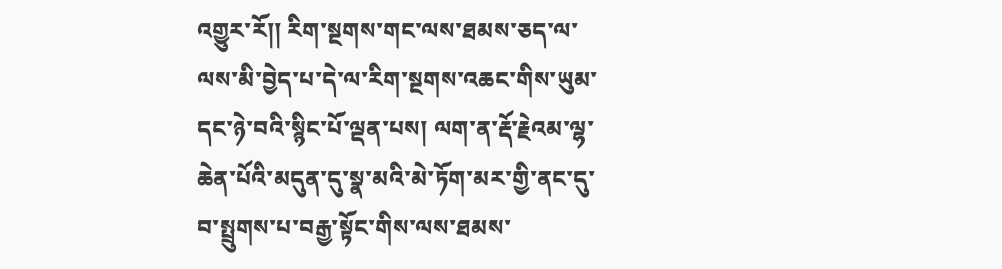འགྱུར་རོ།། རིག་སྔགས་གང་ལས་ཐམས་ཅད་ལ་ལས་མི་བྱེད་པ་དེ་ལ་རིག་སྔགས་འཆང་གིས་ཡུམ་དང་ཉེ་བའི་སྙིང་པོ་ལྡན་པས། ལག་ན་རྡོ་རྗེའམ་ལྷ་ཆེན་པོའི་མདུན་དུ་སྣ་མའི་མེ་ཏོག་མར་གྱི་ནང་དུ་བ་སྤྲུགས་པ་བརྒྱ་སྟོང་གིས་ལས་ཐམས་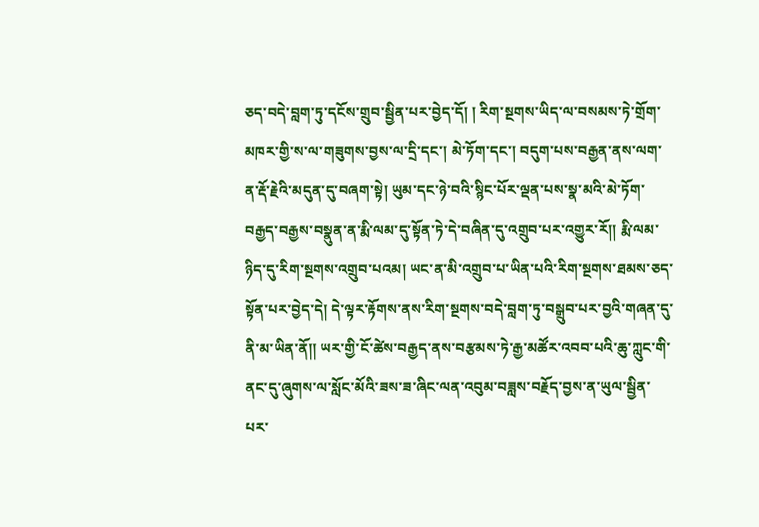ཅད་བདེ་བླག་ཏུ་དངོས་གྲུབ་སྦྱིན་པར་བྱེད་དོ། ། རིག་སྔགས་ཡིད་ལ་བསམས་ཏེ་གྲོག་མཁར་གྱི་ས་ལ་གཟུགས་བྱས་ལ་དྲི་དང་། མེ་ཏོག་དང་། བདུག་པས་བརྒྱན་ནས་ལག་ན་རྡོ་རྗེའི་མདུན་དུ་བཞག་སྟེ། ཡུམ་དང་ཉེ་བའི་སྙིང་པོར་ལྡན་པས་སྣ་མའི་མེ་ཏོག་བརྒྱད་བརྒྱས་བསྣུན་ན་རྨི་ལམ་དུ་སྟོན་ཏེ་དེ་བཞིན་དུ་འགྲུབ་པར་འགྱུར་རོ།། རྨི་ལམ་ཉིད་དུ་རིག་སྔགས་འགྲུབ་པའམ། ཡང་ན་མི་འགྲུབ་པ་ཡིན་པའི་རིག་སྔགས་ཐམས་ཅད་སྟོན་པར་བྱེད་དེ། དེ་ལྟར་རྟོགས་ནས་རིག་སྔགས་བདེ་བླག་ཏུ་བསྒྲུབ་པར་བྱའི་གཞན་དུ་ནི་མ་ཡིན་ནོ།། ཡར་གྱི་ངོ་ཚེས་བརྒྱད་ནས་བརྩམས་ཏེ་རྒྱ་མཚོར་འབབ་པའི་ཆུ་ཀླུང་གི་ནང་དུ་ཞུགས་ལ་སློང་མོའི་ཟས་ཟ་ཞིང་ལན་འབུམ་བཟླས་བརྗོད་བྱས་ན་ཡུལ་སྦྱིན་པར་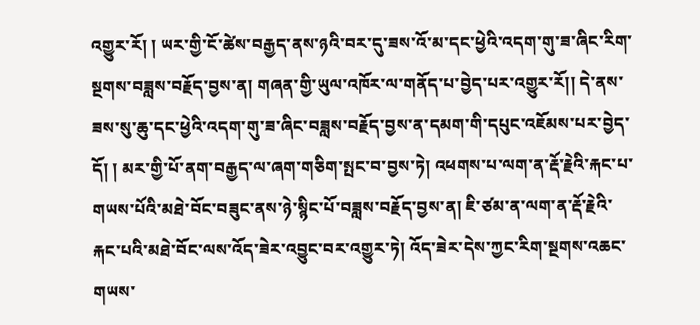འགྱུར་རོ། ། ཡར་གྱི་ངོ་ཚེས་བརྒྱད་ནས་ཉའི་བར་དུ་ཟས་འོ་མ་དང་ཕྱེའི་འདག་གུ་ཟ་ཞིང་རིག་སྔགས་བཟླས་བརྗོད་བྱས་ན། གཞན་གྱི་ཡུལ་འཁོར་ལ་གནོད་པ་བྱེད་པར་འགྱུར་རོ།། དེ་ནས་ཟས་སུ་ཆུ་དང་ཕྱེའི་འདག་གུ་ཟ་ཞིང་བཟླས་བརྗོད་བྱས་ན་དམག་གི་དཔུང་འཇོམས་པར་བྱེད་དོ། ། མར་གྱི་པོ་ནག་བརྒྱད་ལ་ཞག་གཅིག་སྤང་བ་བྱས་ཏེ། འཕགས་པ་ལག་ན་རྡོ་རྗེའི་རྐང་པ་གཡས་པོའི་མཐེ་བོང་བཟུང་ནས་ཉེ་སྙིང་པོ་བཟླས་བརྗོད་བྱས་ན། ཇི་ཙམ་ན་ལག་ན་རྡོ་རྗེའི་རྐང་པའི་མཐེ་བོང་ལས་འོད་ཟེར་འབྱུང་བར་འགྱུར་ཏེ། འོད་ཟེར་དེས་ཀྱང་རིག་སྔགས་འཆང་གཡས་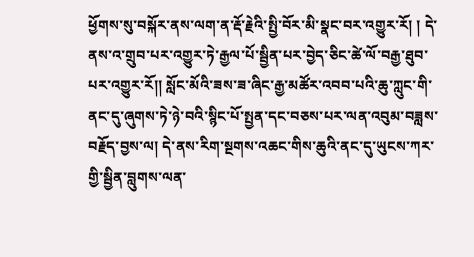ཕྱོགས་སུ་བསྐོར་ནས་ལག་ན་རྡོ་རྗེའི་སྤྱི་བོར་མི་སྣང་བར་འགྱུར་རོ། ། དེ་ནས་འ་གྲུབ་པར་འགྱུར་ཏེ་རྒྱལ་པོ་སྦྱིན་པར་བྱེད་ཅིང་ཚེ་ལོ་བརྒྱ་ཐུབ་པར་འགྱུར་རོ།། སློང་མོའི་ཟས་ཟ་ཞིང་རྒྱ་མཚོར་འབབ་པའི་ཆུ་ཀླུང་གི་ནང་དུ་ཞུགས་ཏེ་ཉེ་བའི་སྙིང་པོ་སྤྱན་དང་བཅས་པར་ལན་འབུམ་བཟླས་བརྗོད་བྱས་ལ། དེ་ནས་རིག་སྔགས་འཆང་གིས་ཆུའི་ནང་དུ་ཡུངས་ཀར་གྱི་སྦྱིན་བླུགས་ལན་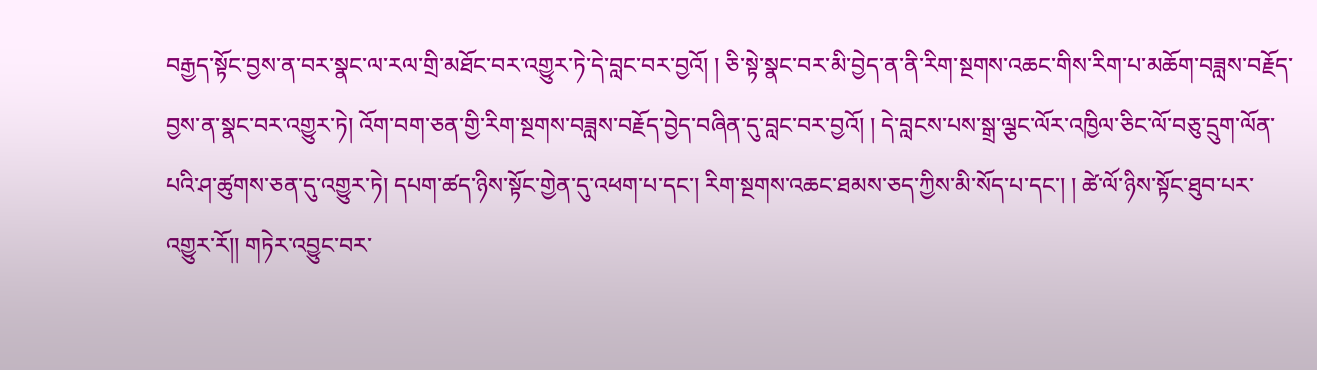བརྒྱད་སྟོང་བྱས་ན་བར་སྣང་ལ་རལ་གྲི་མཐོང་བར་འགྱུར་ཏེ་དེ་བླང་བར་བྱའོ། ། ཅི་སྟེ་སྣང་བར་མི་བྱེད་ན་ནི་རིག་སྔགས་འཆང་གིས་རིག་པ་མཆོག་བཟླས་བརྗོད་བྱས་ན་སྣང་བར་འགྱུར་ཏེ། འོག་བག་ཅན་གྱི་རིག་སྔགས་བཟླས་བརྗོད་བྱེད་བཞིན་དུ་བླང་བར་བྱའོ། ། དེ་བླངས་པས་སྒྲ་ལྕང་ལོར་འཁྱིལ་ཅིང་ལོ་བཅུ་དྲུག་ལོན་པའི་ཤ་ཚུགས་ཅན་དུ་འགྱུར་ཏེ། དཔག་ཚད་ཉིས་སྟོང་གྱེན་དུ་འཕག་པ་དང་། རིག་སྔགས་འཆང་ཐམས་ཅད་ཀྱིས་མི་སོད་པ་དང་། ། ཚེ་ལོ་ཉིས་སྟོང་ཐུབ་པར་འགྱུར་རོ།། གཏེར་འབྱུང་བར་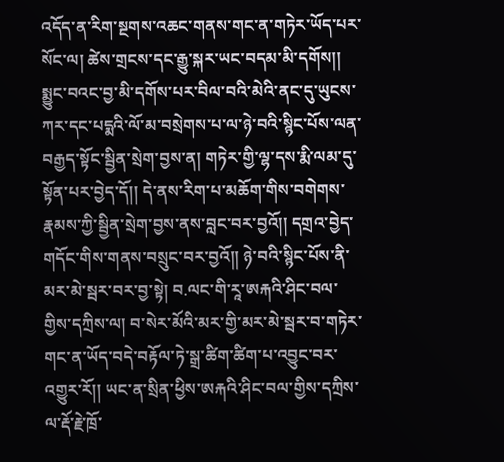འདོད་ན་རིག་སྔགས་འཆང་གནས་གང་ན་གཏེར་ཡོད་པར་སོང་ལ། ཚེས་གྲངས་དང་རྒྱུ་སྐར་ཡང་བདམ་མི་དགོས།། སྨྱུང་བའང་བྱ་མི་དགོས་པར་བིལ་བའི་མེའི་ནང་དུ་ཡུངས་ཀར་དང་པདྨའི་ལོ་མ་བསྲེགས་པ་ལ་ཉེ་བའི་སྙིང་པོས་ལན་བརྒྱད་སྟོང་སྦྱིན་སྲེག་བྱས་ན། གཏེར་གྱི་ལྷ་དས་རྨི་ལམ་དུ་སྟོན་པར་བྱེད་དོ།། དེ་ནས་རིག་པ་མཆོག་གིས་བགེགས་རྣམས་ཀྱི་སྦྱིན་སྲེག་བྱས་ནས་བླང་བར་བྱའོ།། དགྲའ་བྱེད་གདོང་གིས་གནས་བསྲུང་བར་བྱའོ།། ཉེ་བའི་སྙིང་པོས་ནི་མར་མེ་སྦར་བར་བྱ་སྟེ། བ.ལང་གི་རཱ་ཨརྐའི་ཤིང་བལ་གྱིས་དཀྲིས་ལ། བ་སེར་མོའི་མར་གྱི་མར་མེ་སྦར་བ་གཏེར་གང་ན་ཡོད་བདེ་བརྟོལ་ཏེ་སྒྲ་ཚིག་ཚིག་པ་འབྱུང་བར་འགྱུར་རོ།། ཡང་ན་སྲིན་ཕྱིས་ཨརྐའི་ཤིང་བལ་གྱིས་དཀྲིས་ལ་རྡོ་རྗེ་ཁྲོ་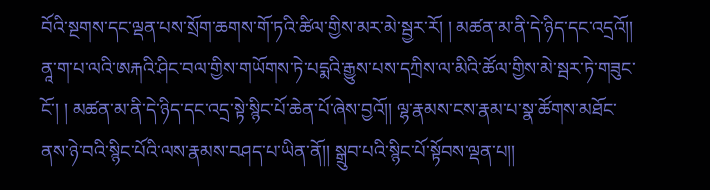བོའི་སྔགས་དང་ལྡན་པས་སྲོག་ཆགས་གོ་ཏའི་ཚིལ་གྱིས་མར་མེ་སྦྱར་རོ། ། མཚན་མ་ནི་དེ་ཉིད་དང་འདྲའོ།། ནཱ་ག་པ་ལའི་ཨརྐའི་ཤིང་བལ་གྱིས་གཡོགས་ཏེ་པདྨའི་རྒྱུས་པས་དཀྲིས་ལ་མིའི་ཚོལ་གྱིས་མེ་སྦར་ཏེ་གཟུང་ངོ་། ། མཚན་མ་ནི་དེ་ཉིད་དང་འདྲ་སྟེ་སྙིང་པོ་ཆེན་པོ་ཞེས་བྱའོ།། ལྷ་རྣམས་ངས་རྣམ་པ་སྣ་ཚོགས་མཐོང་ནས་ཉེ་བའི་སྙིང་པོའི་ལས་རྣམས་བཤད་པ་ཡིན་ནོ།། སྒྲུབ་པའི་སྙིང་པོ་སྟོབས་ལྡན་པ།།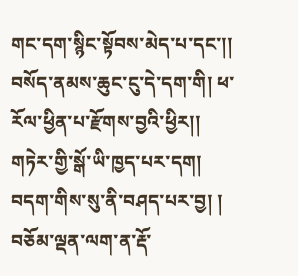གང་དག་སྙིང་སྟོབས་མེད་པ་དང་།། བསོད་ནམས་ཆུང་ངུ་དེ་དག་གི། ཕ་རོལ་ཕྱིན་པ་རྫོགས་བྱའི་ཕྱིར།། གཏེར་གྱི་སྒོ་ཡི་ཁྱད་པར་དག། བདག་གིས་སུ་ནི་བཤད་པར་བྱ། ། བཅོམ་ལྡན་ལག་ན་རྡོ་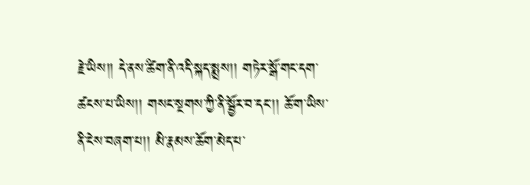རྗེ་ཡིས།། དེ་ནས་ཚིག་ནི་འདི་སྐད་སྨྲས།། གཏེར་སྒོ་གང་དག་ཚངས་པ་ཡིས།། གསང་སྔགས་ཀྱི་ནི་སྦྱོར་བ་དང་།། ཆོ་ག་ཡིས་ནི་ངེས་བཞག་པ།། མི་རྣམས་ཆོག་མེད་པ་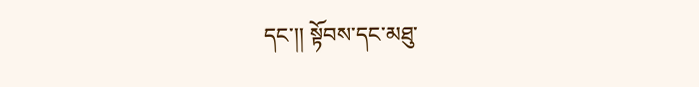དང་།། སྟོབས་དང་མཐུ་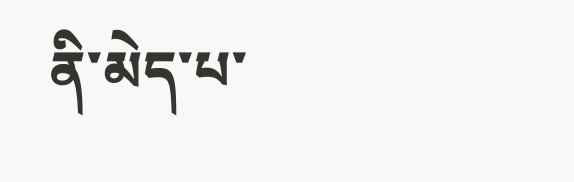ནི་མེད་པ་